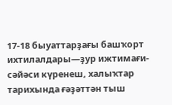17-18 быуаттарҙағы башҡорт ихтилалдары—ҙур ижтимағи-сәйәси күренеш, халыҡтар тарихында ғәҙәттән тыш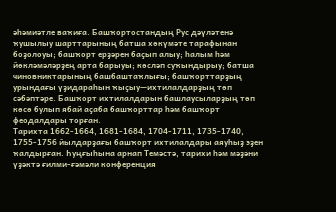әһәмиәтле ваҡиға. Башҡортостандың Рус дәүләтенә ҡушылыу шарттарының батша хөкүмәте тарафынан боҙолоуы; башҡорт ерҙәрен баҫып алыу; һалым һәм йөкләмәләрҙең арта барыуы; көсләп суҡындырыу; батша чиновниктарының башбаштаҡлығы; башҡорттарҙың урындағы үҙидараһын ҡыҫыу—ихтилалдарҙың төп сәбәптәре. Башҡорт ихтилалдарын башлаусыларҙың төп көсө булып ябай аҫаба башҡорттар һәм башҡорт феодалдары торған.
Тарихта 1662-1664, 1681-1684, 1704-1711, 1735-1740, 1755-1756 йылдарҙағы башҡорт ихтилалдары аяуһыҙ эҙен ҡалдырған. Һуңғыһына арнап Темәстә, тарихи һәм мәҙәни үҙәктә ғилми-ғәмәли конференция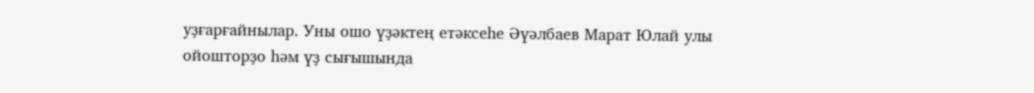уҙғарғайнылар. Уны ошо үҙәктең етәксеһе Әүәлбаев Марат Юлай улы ойошторҙо һәм үҙ сығышында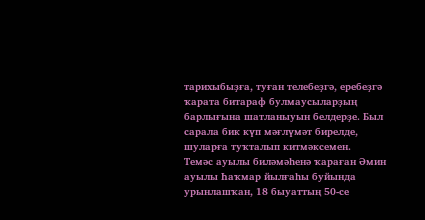тарихыбыҙға, туған телебеҙгә, еребеҙгә ҡарата битараф булмаусыларҙың барлығына шатланыуын белдерҙе. Был сарала бик күп мәғлүмәт бирелде, шуларға туҡталып китмәксемен.
Темәс ауылы биләмәһенә ҡараған Әмин ауылы Һаҡмар йылғаһы буйында урынлашҡан, 18 быуаттың 50-се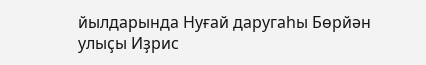йылдарында Нуғай даругаһы Бөрйән улыҫы Иҙрис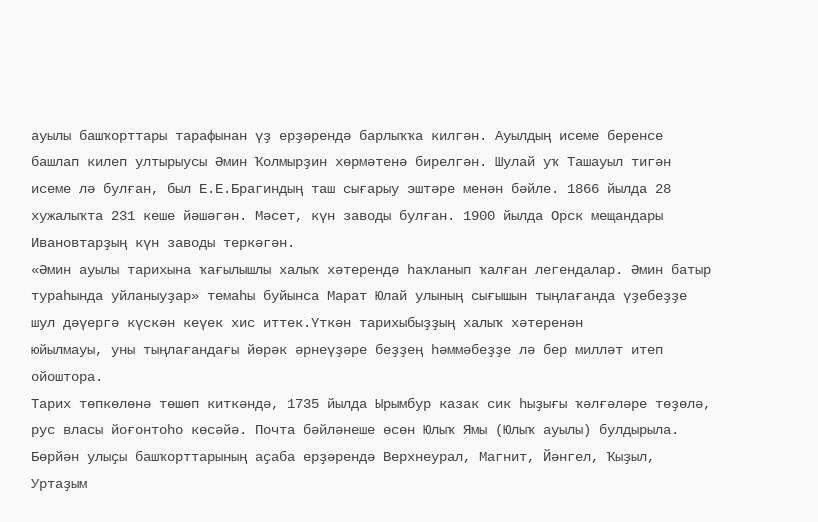ауылы башҡорттары тарафынан үҙ ерҙәрендә барлыҡҡа килгән. Ауылдың исеме беренсе башлап килеп ултырыусы Әмин Ҡолмырҙин хөрмәтенә бирелгән. Шулай уҡ Ташауыл тигән исеме лә булған, был Е.Е.Брагиндың таш сығарыу эштәре менән бәйле. 1866 йылда 28 хужалыҡта 231 кеше йәшәгән. Мәсет, күн заводы булған. 1900 йылда Орск мещандары Ивановтарҙың күн заводы теркәгән.
«Әмин ауылы тарихына ҡағылышлы халыҡ хәтерендә һаҡланып ҡалған легендалар. Әмин батыр тураһында уйланыуҙар» темаһы буйынса Марат Юлай улының сығышын тыңлағанда үҙебеҙҙе шул дәүергә күскән кеүек хис иттек.Үткән тарихыбыҙҙың халыҡ хәтеренән
юйылмауы, уны тыңлағандағы йөрәк әрнеүҙәре беҙҙең һәммәбеҙҙе лә бер милләт итеп ойоштора.
Тарих төпкөлөнә төшөп киткәндә, 1735 йылда Ырымбур казак сик һыҙығы ҡәлғәләре төҙөлә, рус власы йоғонтоһо көсәйә. Почта бәйләнеше өсөн Юлыҡ Ямы (Юлыҡ ауылы) булдырыла. Бөрйән улыҫы башҡорттарының аҫаба ерҙәрендә Верхнеурал, Магнит, Йәнгел, Ҡыҙыл, Уртаҙым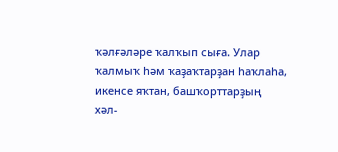ҡәлғәләре ҡалҡып сыға. Улар ҡалмыҡ һәм ҡаҙаҡтарҙан һаҡлаһа, икенсе яҡтан, башҡорттарҙың хәл-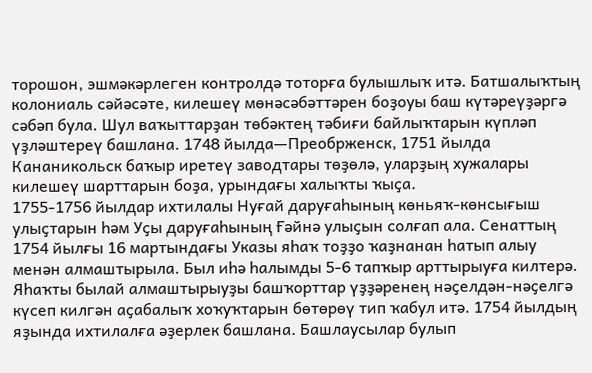торошон, эшмәкәрлеген контролдә тоторға булышлыҡ итә. Батшалыҡтың колониаль сәйәсәте, килешеү мөнәсәбәттәрен боҙоуы баш күтәреүҙәргә сәбәп була. Шул ваҡыттарҙан төбәктең тәбиғи байлыҡтарын күпләп үҙләштереү башлана. 1748 йылда—Преобрженск, 1751 йылда Кананикольск баҡыр иретеү заводтары төҙөлә, уларҙың хужалары килешеү шарттарын боҙа, урындағы халыҡты ҡыҫа.
1755-1756 йылдар ихтилалы Нуғай даруғаһының көньяҡ-көнсығыш улыҫтарын һәм Уҫы даруғаһының Ғәйнә улыҫын солғап ала. Сенаттың 1754 йылғы 16 мартындағы Указы яһаҡ тоҙҙо ҡаҙнанан һатып алыу менән алмаштырыла. Был иһә һалымды 5-6 тапҡыр арттырыуға килтерә. Яһаҡты былай алмаштырыуҙы башҡорттар үҙҙәренең нәҫелдән-нәҫелгә күсеп килгән аҫабалыҡ хоҡуҡтарын бөтөрөү тип ҡабул итә. 1754 йылдың яҙында ихтилалға әҙерлек башлана. Башлаусылар булып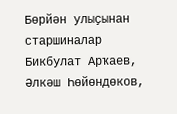Бөрйән улыҫынан старшиналар Бикбулат Арҡаев, Әлкәш Һөйөндөков,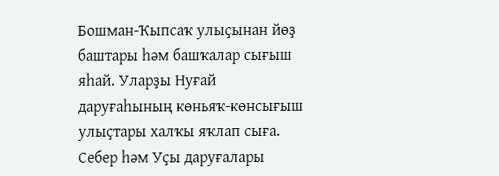Бошман-Ҡыпсаҡ улыҫынан йөҙ баштары һәм башҡалар сығыш яһай. Уларҙы Нуғай даруғаһының көньяҡ-көнсығыш улыҫтары халҡы яҡлап сыға. Себер һәм Уҫы даруғалары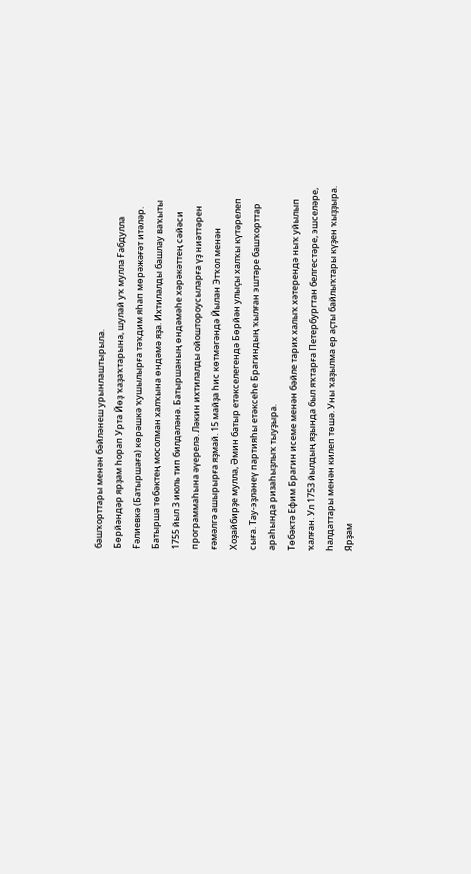башҡорттары менән бәйләнеш урынлаштырыла.
Бөрйәндәр ярҙам һорап Урта Йөҙ ҡаҙаҡтарына, шулай уҡ мулла Ғабдулла Ғәлиевкә (Батыршаға) көрәшкә ҡушылырға тәҡдим яһап мөрәжәғәт итәләр. Батырша төбәктең мосолман халҡына өндәмә яҙа. Ихтилалды башлау ваҡыты 1755 йыл 3 июль тип билдәләнә. Батыршаның өндәмәһе хәрәкәттең сәйәси программаһына әүерелә. Ләкин ихтилалды ойоштороусыларға үҙ ниәттәрен ғәмәлгә ашырырға яҙмай. 15 майҙа һис көтмәгәндә Йылан Этҡол менән Хоҙайбирҙе мулла, Әмин батыр етәкселегендә Бөрйән улыҫы халҡы күтәрелеп сыға. Тау-эҙләнеү партияһы етәксеһе Брагиндың ҡылған эштәре башҡорттар араһында ризаһыҙлыҡ тыуҙыра.
Төбәктә Ефим Брагин исеме менән бәйле тарих халыҡ хәтерендә ныҡ уйылып ҡалған. Ул 1753 йылдың яҙында был яҡтарға Петербургтан белгестәре, эшселәре, һалдаттары менән килеп төшә. Уны ҡаҙылма ер аҫты байлыҡтары күҙен ҡыҙҙыра. Ярҙам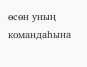өсөн уның командаһына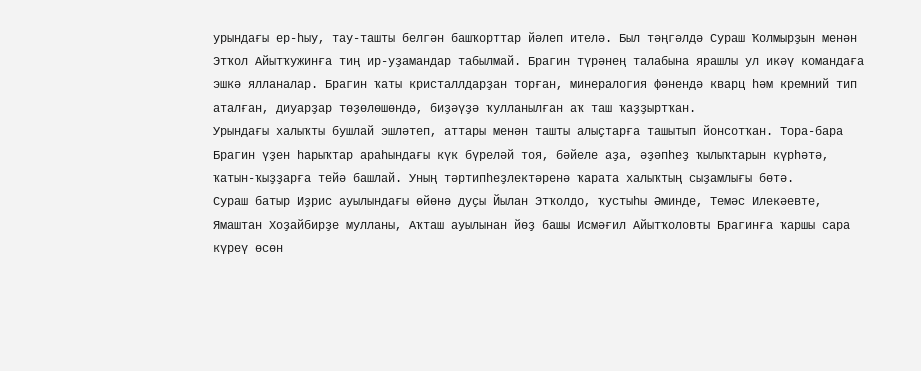урындағы ер-һыу, тау-ташты белгән башҡорттар йәлеп ителә. Был тәңгәлдә Сураш Ҡолмырҙын менән Этҡол Айытҡужинға тиң ир-уҙамандар табылмай. Брагин түрәнең талабына ярашлы ул икәү командаға эшкә ялланалар. Брагин ҡаты кристаллдарҙан торған, минералогия фәнендә кварц һәм кремний тип аталған, диуарҙар төҙөлөшөндә, биҙәүҙә ҡулланылған аҡ таш ҡаҙҙыртҡан.
Урындағы халыҡты бушлай эшләтеп, аттары менән ташты алыҫтарға ташытып йонсотҡан. Тора-бара Брагин үҙен һарыҡтар араһындағы күк бүреләй тоя, бәйеле аҙа, әҙәпһеҙ ҡылыҡтарын күрһәтә, ҡатын-ҡыҙҙарға тейә башлай. Уның тәртипһеҙлектәренә ҡарата халыҡтың сыҙамлығы бөтә.
Сураш батыр Иҙрис ауылындағы өйөнә дуҫы Йылан Этҡолдо, ҡустыһы Әминде, Темәс Илекәевте, Ямаштан Хоҙайбирҙе мулланы, Аҡташ ауылынан йөҙ башы Исмәғил Айытҡоловты Брагинға ҡаршы сара күреү өсөн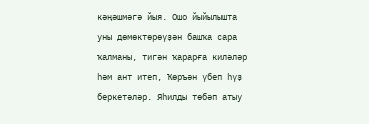кәңәшмәгә йыя. Ошо йыйылышта уны дөмөктөрөүҙән башҡа сара ҡалманы, тигән ҡарарға киләләр һәм ант итеп, Ҡөръән үбеп һүҙ беркетәләр. Яһилды төбәп атыу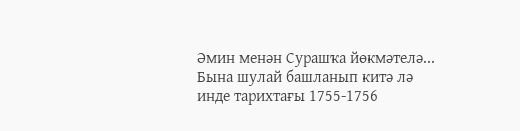Әмин менән Сурашҡа йөкмәтелә... Бына шулай башланып китә лә инде тарихтағы 1755-1756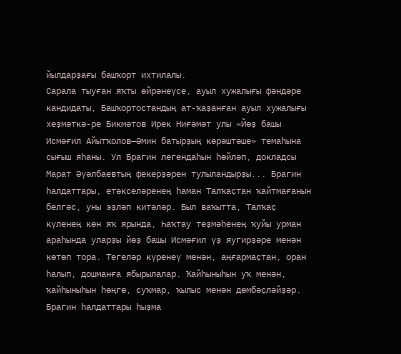йылдарҙағы башҡорт ихтилалы.
Сарала тыуған яҡты өйрәнеүсе, ауыл хужалығы фәндәре кандидаты, Башҡортостандың ат-ҡаҙанған ауыл хужалығы хеҙмәткә-ре Бикмәтов Ирек Ниғәмәт улы «Йөҙ башы Исмәғил Айытҡолов—Әмин батырҙың көрәштәше» темаһына сығыш яһаны. Ул Брагин легендаһын һөйләп, докладсы Марат Әүәлбаевтың фекерҙәрен тулыландырҙы... Брагин һалдаттары, етәкселәренең һаман Талҡаҫтан ҡайтмағанын белгәс, уны эҙләп китәләр. Был ваҡытта, Талҡаҫ күленең көн яҡ ярында, Һаҡтау теҙмәһенең ҡуйы урман араһында уларҙы йөҙ башы Исмәғил үҙ яугирҙәре менән көтөп тора. Тегеләр күренеү менән, аңғармаҫтан, оран һалып, дошманға ябырылалар. Ҡайһыныһын уҡ менән, ҡайһыныһын һөңгө, суҡмар, ҡылыс менән дөмбәҫләйҙәр. Брагин һалдаттары һыҙма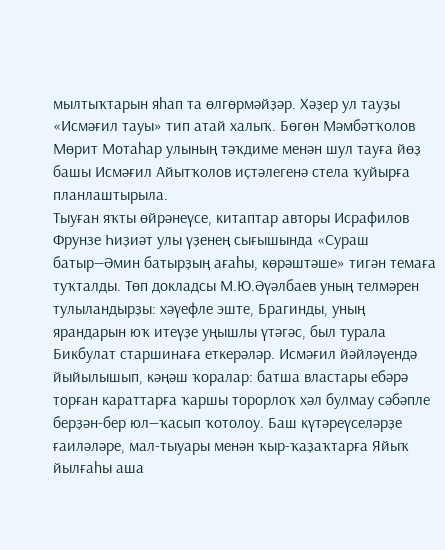мылтыҡтарын яһап та өлгөрмәйҙәр. Хәҙер ул тауҙы «Исмәғил тауы» тип атай халыҡ. Бөгөн Мәмбәтҡолов Мөрит Мотаһар улының тәҡдиме менән шул тауға йөҙ башы Исмәғил Айытҡолов иҫтәлегенә стела ҡуйырға планлаштырыла.
Тыуған яҡты өйрәнеүсе, китаптар авторы Исрафилов Фрунзе Һиҙиәт улы үҙенең сығышында «Сураш батыр—Әмин батырҙың ағаһы, көрәштәше» тигән темаға туҡталды. Төп докладсы М.Ю.Әүәлбаев уның телмәрен тулыландырҙы: хәүефле эште, Брагинды, уның ярандарын юҡ итеүҙе уңышлы үтәгәс, был турала Бикбулат старшинаға еткерәләр. Исмәғил йәйләүендә йыйылышып, кәңәш ҡоралар: батша властары ебәрә торған караттарға ҡаршы торорлоҡ хәл булмау сәбәпле берҙән-бер юл—ҡасып ҡотолоу. Баш күтәреүселәрҙе ғаиләләре, мал-тыуары менән ҡыр-ҡаҙаҡтарға Яйыҡ йылғаһы аша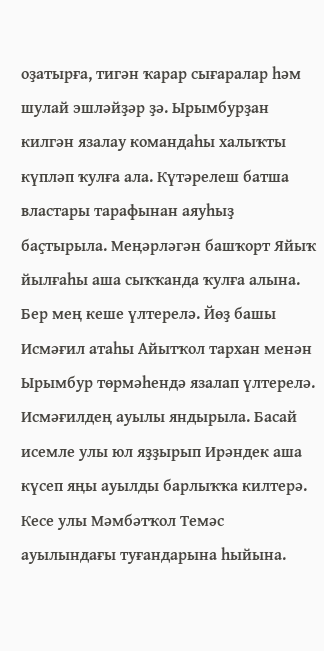оҙатырға, тигән ҡарар сығаралар һәм шулай эшләйҙәр ҙә. Ырымбурҙан килгән язалау командаһы халыҡты күпләп ҡулға ала. Күтәрелеш батша властары тарафынан аяуһыҙ баҫтырыла. Меңәрләгән башҡорт Яйыҡ йылғаһы аша сыҡҡанда ҡулға алына. Бер мең кеше үлтерелә. Йөҙ башы Исмәғил атаһы Айытҡол тархан менән Ырымбур төрмәһендә язалап үлтерелә. Исмәғилдең ауылы яндырыла. Басай исемле улы юл яҙҙырып Ирәндек аша күсеп яңы ауылды барлыҡҡа килтерә. Кесе улы Мәмбәтҡол Темәс ауылындағы туғандарына һыйына.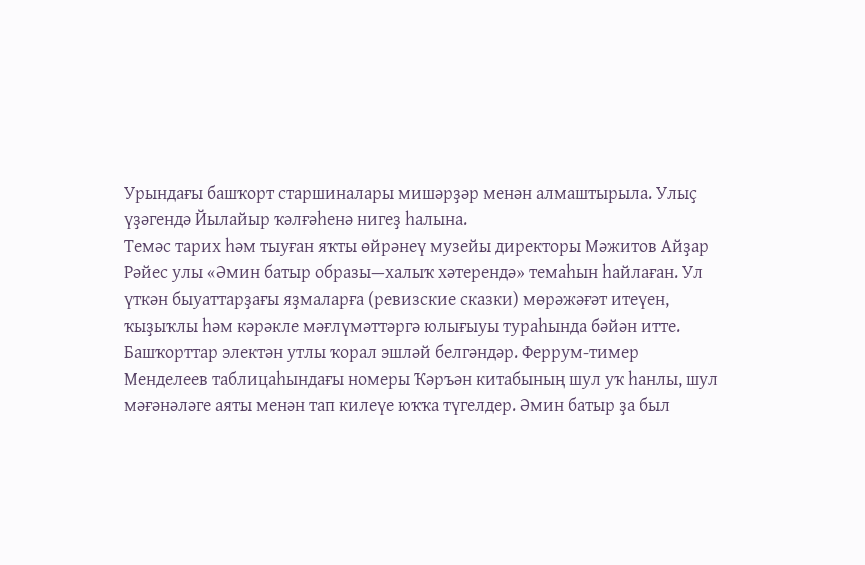Урындағы башҡорт старшиналары мишәрҙәр менән алмаштырыла. Улыҫ үҙәгендә Йылайыр ҡәлғәһенә нигеҙ һалына.
Темәс тарих һәм тыуған яҡты өйрәнеү музейы директоры Мәжитов Айҙар Рәйес улы «Әмин батыр образы—халыҡ хәтерендә» темаһын һайлаған. Ул үткән быуаттарҙағы яҙмаларға (ревизские сказки) мөрәжәғәт итеүен, ҡыҙыҡлы һәм кәрәкле мәғлүмәттәргә юлығыуы тураһында бәйән итте. Башҡорттар электән утлы ҡорал эшләй белгәндәр. Феррум-тимер Менделеев таблицаһындағы номеры Ҡәръән китабының шул уҡ һанлы, шул мәғәнәләге аяты менән тап килеүе юҡҡа түгелдер. Әмин батыр ҙа был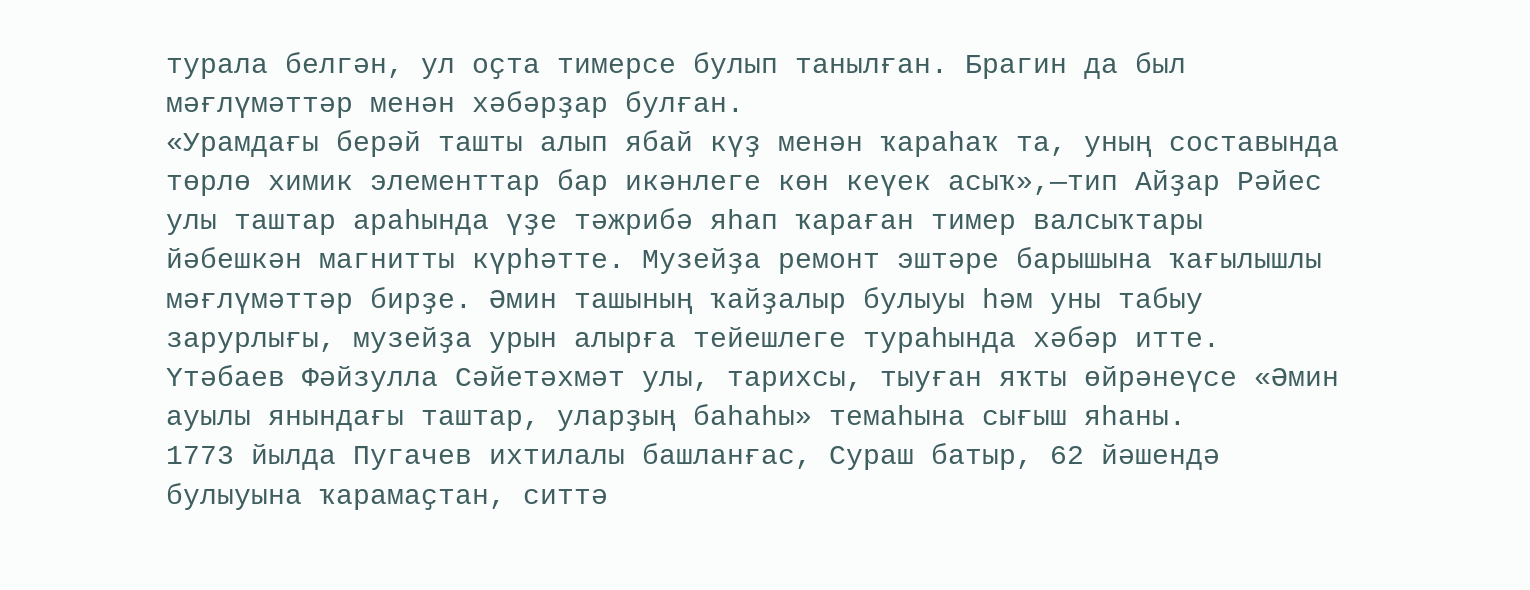турала белгән, ул оҫта тимерсе булып танылған. Брагин да был мәғлүмәттәр менән хәбәрҙар булған.
«Урамдағы берәй ташты алып ябай күҙ менән ҡараһаҡ та, уның составында төрлө химик элементтар бар икәнлеге көн кеүек асыҡ»,—тип Айҙар Рәйес улы таштар араһында үҙе тәжрибә яһап ҡараған тимер валсыҡтары йәбешкән магнитты күрһәтте. Музейҙа ремонт эштәре барышына ҡағылышлы мәғлүмәттәр бирҙе. Әмин ташының ҡайҙалыр булыуы һәм уны табыу зарурлығы, музейҙа урын алырға тейешлеге тураһында хәбәр итте.
Үтәбаев Фәйзулла Сәйетәхмәт улы, тарихсы, тыуған яҡты өйрәнеүсе «Әмин ауылы янындағы таштар, уларҙың баһаһы» темаһына сығыш яһаны.
1773 йылда Пугачев ихтилалы башланғас, Сураш батыр, 62 йәшендә булыуына ҡарамаҫтан, ситтә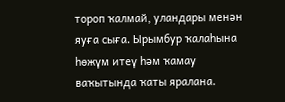тороп ҡалмай, уландары менән яуға сыға. Ырымбур ҡалаһына һөжүм итеү һәм ҡамау ваҡытында ҡаты яралана.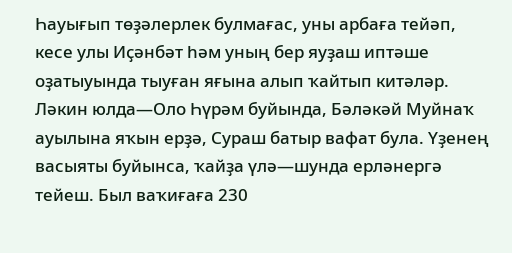Һауығып төҙәлерлек булмағас, уны арбаға тейәп, кесе улы Иҫәнбәт һәм уның бер яуҙаш иптәше оҙатыуында тыуған яғына алып ҡайтып китәләр. Ләкин юлда—Оло Һүрәм буйында, Бәләкәй Муйнаҡ ауылына яҡын ерҙә, Сураш батыр вафат була. Үҙенең васыяты буйынса, ҡайҙа үлә—шунда ерләнергә тейеш. Был ваҡиғаға 230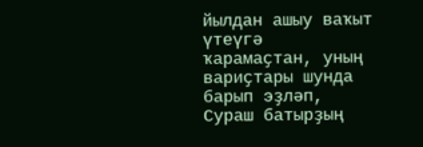йылдан ашыу ваҡыт үтеүгә ҡарамаҫтан, уның вариҫтары шунда барып эҙләп, Сураш батырҙың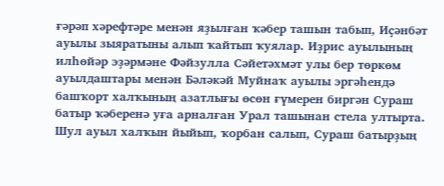ғәрәп хәрефтәре менән яҙылған ҡәбер ташын табып, Иҫәнбәт ауылы зыяратыны алып ҡайтып ҡуялар. Иҙрис ауылының илһөйәр эҙәрмәне Фәйзулла Сәйетәхмәт улы бер төркөм ауылдаштары менән Бәләкәй Муйнаҡ ауылы эргәһендә башҡорт халҡының азатлығы өсөн ғүмерен биргән Сураш батыр ҡәберенә уға арналған Урал ташынан стела ултырта. Шул ауыл халҡын йыйып, ҡорбан салып, Сураш батырҙың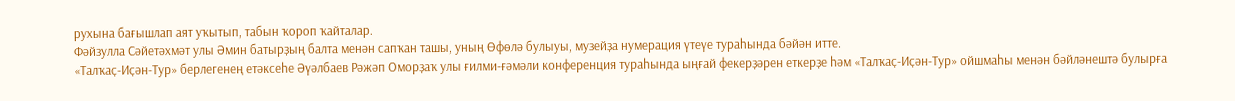рухына бағышлап аят уҡытып, табын ҡороп ҡайталар.
Фәйзулла Сәйетәхмәт улы Әмин батырҙың балта менән сапҡан ташы, уның Өфөлә булыуы, музейҙа нумерация үтеүе тураһында бәйән итте.
«Талҡаҫ-Иҫән-Тур» берлегенең етәксеһе Әүәлбаев Рәжәп Оморҙаҡ улы ғилми-ғәмәли конференция тураһында ыңғай фекерҙәрен еткерҙе һәм «Талҡаҫ-Иҫән-Тур» ойшмаһы менән бәйләнештә булырға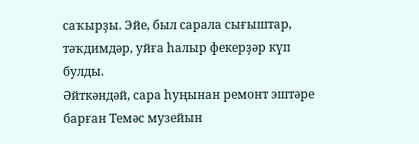саҡырҙы. Эйе, был сарала сығыштар, тәҡдимдәр, уйға һалыр фекерҙәр күп булды.
Әйткәндәй, сара һуңынан ремонт эштәре барған Темәс музейын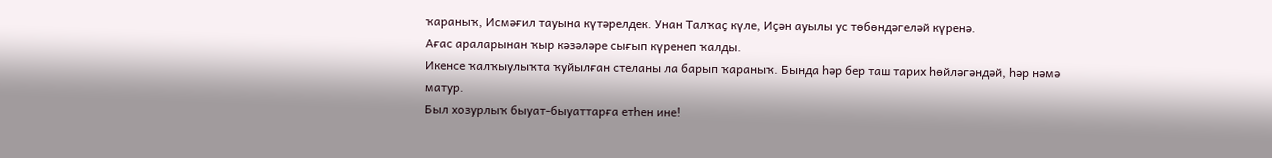ҡараныҡ, Исмәғил тауына күтәрелдек. Унан Талҡаҫ күле, Иҫән ауылы ус төбөндәгеләй күренә.
Ағас араларынан ҡыр кәзәләре сығып күренеп ҡалды.
Икенсе ҡалҡыулыҡта ҡуйылған стеланы ла барып ҡараныҡ. Бында һәр бер таш тарих һөйләгәндәй, һәр нәмә матур.
Был хозурлыҡ быуат-быуаттарға етһен ине!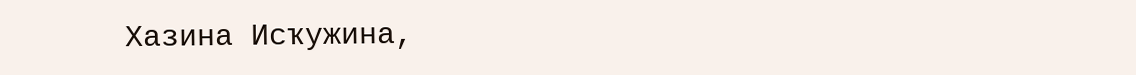Хазина Исҡужина,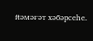йәмәғәт хәбәрсеһе.